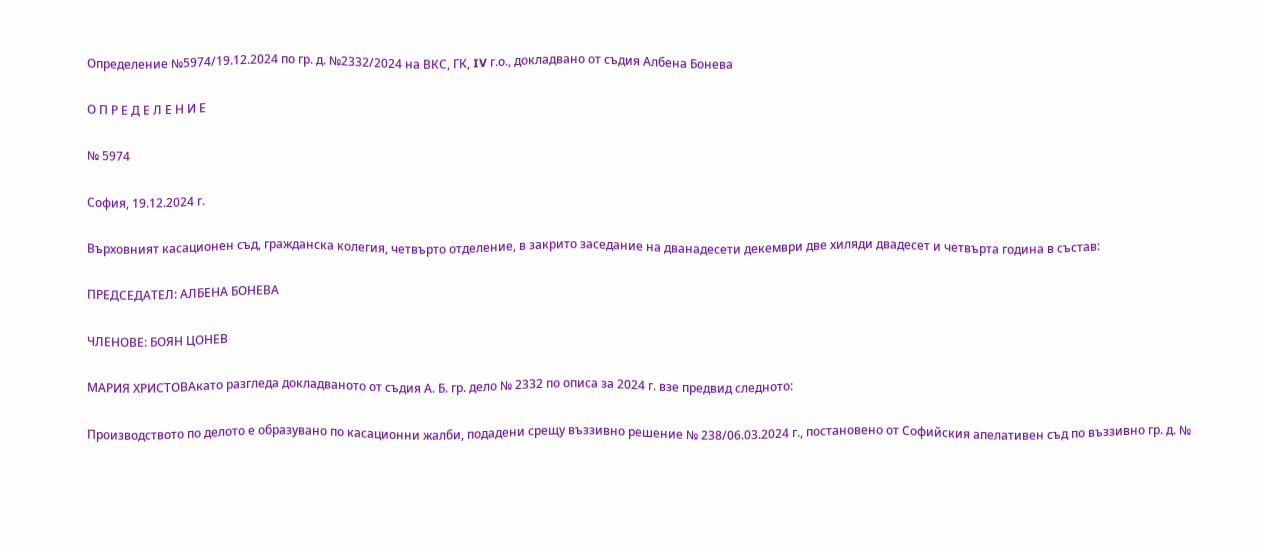Определение №5974/19.12.2024 по гр. д. №2332/2024 на ВКС, ГК, IV г.о., докладвано от съдия Албена Бонева

О П Р Е Д Е Л Е Н И Е

№ 5974

София, 19.12.2024 г.

Върховният касационен съд, гражданска колегия, четвърто отделение, в закрито заседание на дванадесети декември две хиляди двадесет и четвърта година в състав:

ПРЕДСЕДАТЕЛ: АЛБЕНА БОНЕВА

ЧЛЕНОВЕ: БОЯН ЦОНЕВ

МАРИЯ ХРИСТОВАкато разгледа докладваното от съдия А. Б. гр. дело № 2332 по описа за 2024 г. взе предвид следното:

Производството по делото е образувано по касационни жалби, подадени срещу въззивно решение № 238/06.03.2024 г., постановено от Софийския апелативен съд по въззивно гр. д. №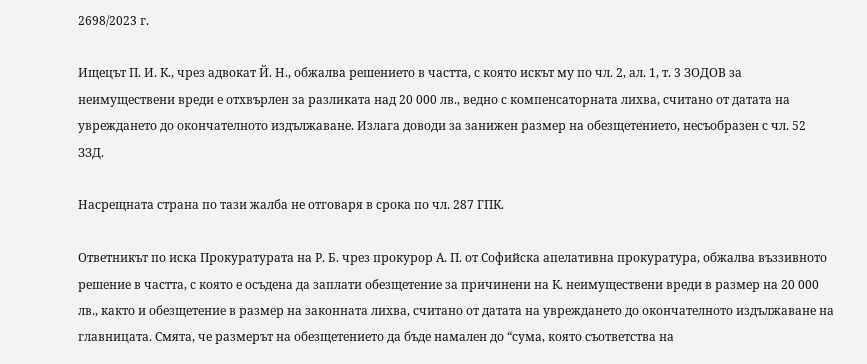2698/2023 г.

Ищецът П. И. К., чрез адвокат Й. Н., обжалва решението в частта, с която искът му по чл. 2, ал. 1, т. 3 ЗОДОВ за неимуществени вреди е отхвърлен за разликата над 20 000 лв., ведно с компенсаторната лихва, считано от датата на увреждането до окончателното издължаване. Излага доводи за занижен размер на обезщетението, несъобразен с чл. 52 ЗЗД.

Насрещната страна по тази жалба не отговаря в срока по чл. 287 ГПК.

Ответникът по иска Прокуратурата на Р. Б. чрез прокурор А. П. от Софийска апелативна прокуратура, обжалва въззивното решение в частта, с която е осъдена да заплати обезщетение за причинени на К. неимуществени вреди в размер на 20 000 лв., както и обезщетение в размер на законната лихва, считано от датата на увреждането до окончателното издължаване на главницата. Смята, че размерът на обезщетението да бъде намален до “сума, която съответства на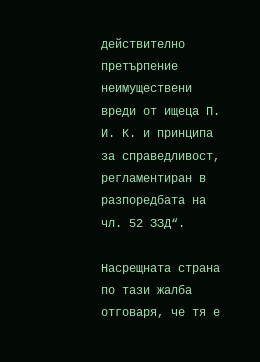действително претърпение неимуществени вреди от ищеца П. И. К. и принципа за справедливост, регламентиран в разпоредбата на чл. 52 ЗЗД“.

Насрещната страна по тази жалба отговаря, че тя е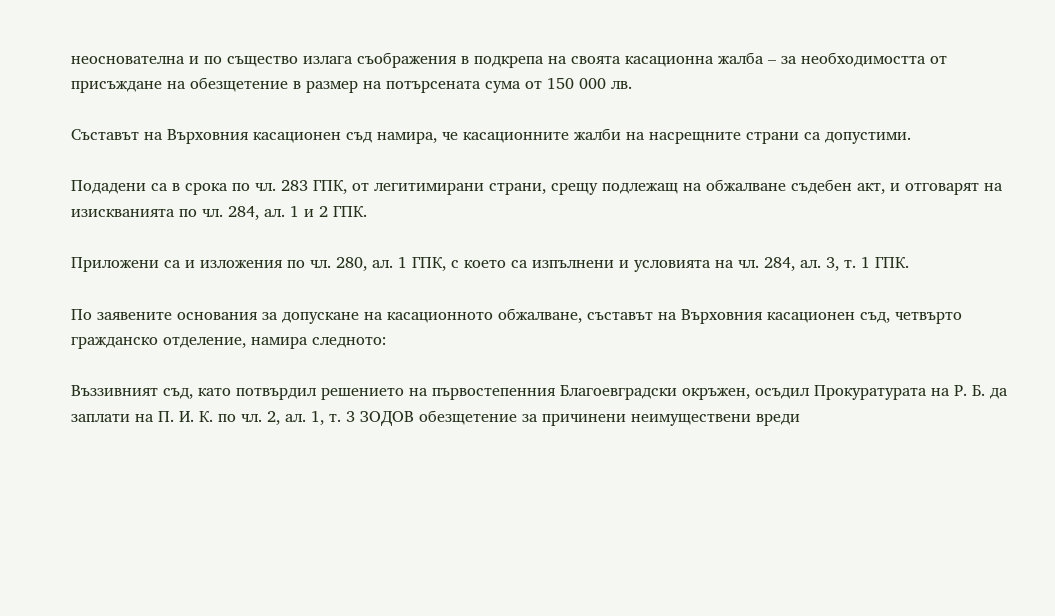неоснователна и по същество излага съображения в подкрепа на своята касационна жалба – за необходимостта от присъждане на обезщетение в размер на потърсената сума от 150 000 лв.

Съставът на Върховния касационен съд намира, че касационните жалби на насрещните страни са допустими.

Подадени са в срока по чл. 283 ГПК, от легитимирани страни, срещу подлежащ на обжалване съдебен акт, и отговарят на изискванията по чл. 284, ал. 1 и 2 ГПК.

Приложени са и изложения по чл. 280, ал. 1 ГПК, с което са изпълнени и условията на чл. 284, ал. 3, т. 1 ГПК.

По заявените основания за допускане на касационното обжалване, съставът на Върховния касационен съд, четвърто гражданско отделение, намира следното:

Въззивният съд, като потвърдил решението на първостепенния Благоевградски окръжен, осъдил Прокуратурата на Р. Б. да заплати на П. И. К. по чл. 2, ал. 1, т. 3 ЗОДОВ обезщетение за причинени неимуществени вреди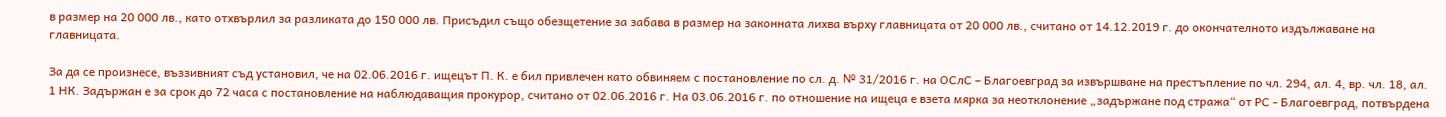в размер на 20 000 лв., като отхвърлил за разликата до 150 000 лв. Присъдил също обезщетение за забава в размер на законната лихва върху главницата от 20 000 лв., считано от 14.12.2019 г. до окончателното издължаване на главницата.

За да се произнесе, въззивният съд установил, че на 02.06.2016 г. ищецът П. К. е бил привлечен като обвиняем с постановление по сл. д. № 31/2016 г. на ОСлС – Благоевград за извършване на престъпление по чл. 294, ал. 4, вр. чл. 18, ал. 1 НК. Задържан е за срок до 72 часа с постановление на наблюдаващия прокурор, считано от 02.06.2016 г. На 03.06.2016 г. по отношение на ищеца е взета мярка за неотклонение „задържане под стража“ от РС - Благоевград, потвърдена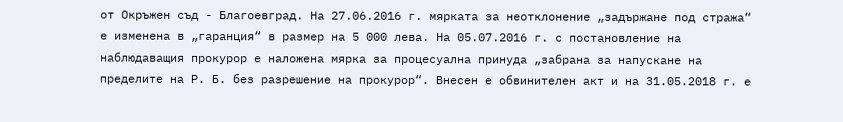от Окръжен съд - Благоевград. На 27.06.2016 г. мярката за неотклонение „задържане под стража“ е изменена в „гаранция“ в размер на 5 000 лева. На 05.07.2016 г. с постановление на наблюдаващия прокурор е наложена мярка за процесуална принуда „забрана за напускане на пределите на Р. Б. без разрешение на прокурор“. Внесен е обвинителен акт и на 31.05.2018 г. е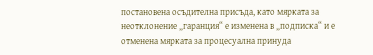постановена осъдителна присъда, като мярката за неотклонение „гаранция“ е изменена в „подписка“ и е отменена мярката за процесуална принуда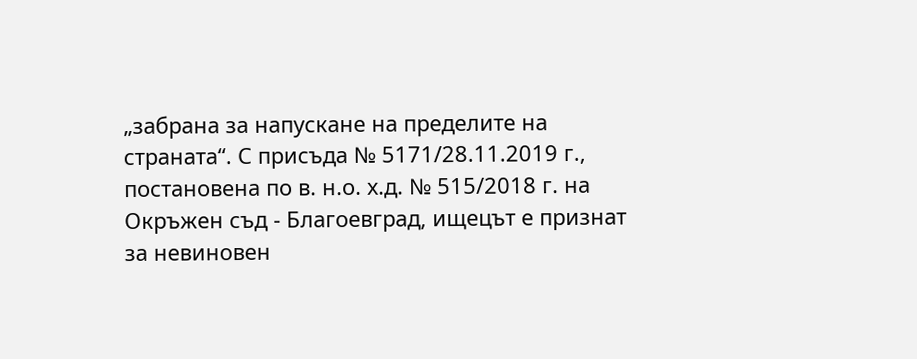„забрана за напускане на пределите на страната“. С присъда № 5171/28.11.2019 г., постановена по в. н.о. х.д. № 515/2018 г. на Окръжен съд - Благоевград, ищецът е признат за невиновен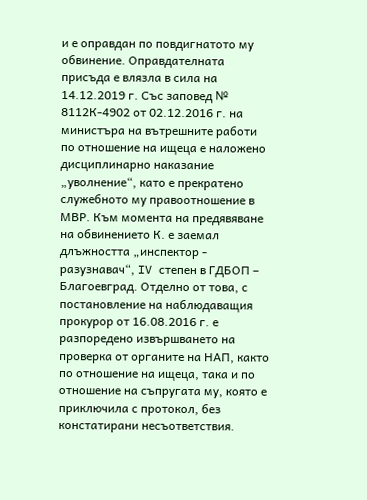и е оправдан по повдигнатото му обвинение. Оправдателната присъда е влязла в сила на 14.12.2019 г. Със заповед № 8112К-4902 от 02.12.2016 г. на министъра на вътрешните работи по отношение на ищеца е наложено дисциплинарно наказание „уволнение“, като е прекратено служебното му правоотношение в МВР. Към момента на предявяване на обвинението К. е заемал длъжността „инспектор - разузнавач“, IV степен в ГДБОП – Благоевград. Отделно от това, с постановление на наблюдаващия прокурор от 16.08.2016 г. е разпоредено извършването на проверка от органите на НАП, както по отношение на ищеца, така и по отношение на съпругата му, която е приключила с протокол, без констатирани несъответствия.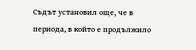Съдът установил още, че в периода, в който е продължило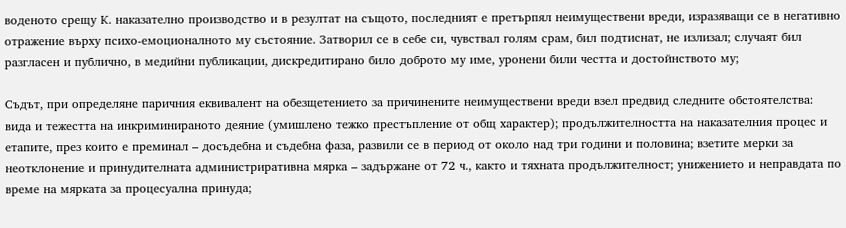воденото срещу К. наказателно производство и в резултат на същото, последният е претърпял неимуществени вреди, изразяващи се в негативно отражение върху психо-емоционалното му състояние. Затворил се в себе си, чувствал голям срам, бил подтиснат, не излизал; случаят бил разгласен и публично, в медийни публикации, дискредитирано било доброто му име, уронени били честта и достойнството му;

Съдът, при определяне паричния еквивалент на обезщетението за причинените неимуществени вреди взел предвид следните обстоятелства: вида и тежестта на инкриминираното деяние (умишлено тежко престъпление от общ характер); продължителността на наказателния процес и етапите, през които е преминал – досъдебна и съдебна фаза, развили се в период от около над три години и половина; взетите мерки за неотклонение и принудителната администриративна мярка – задържане от 72 ч., както и тяхната продължителност; унижението и неправдата по време на мярката за процесуална принуда;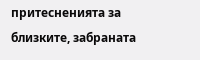притесненията за близките, забраната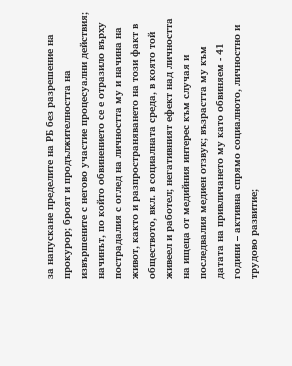за напускане пределите на РБ без разрешение на прокурор; броят и продължителността на извършените с негово участие процесуални действия; начинът, по който обвинението се е отразило върху пострадалия с оглед на личността му и начина на живот, както и разпространяването на този факт в обществото, вкл. в социалната среда, в която той живеел и работел; негативният ефект над личността на ищеца от медийния интерес към случая и последвалия медиен отзвук; възрастта му към датата на привличането му като обвиняем - 41 години – активна спрямо социалното, личностно и трудово развитие;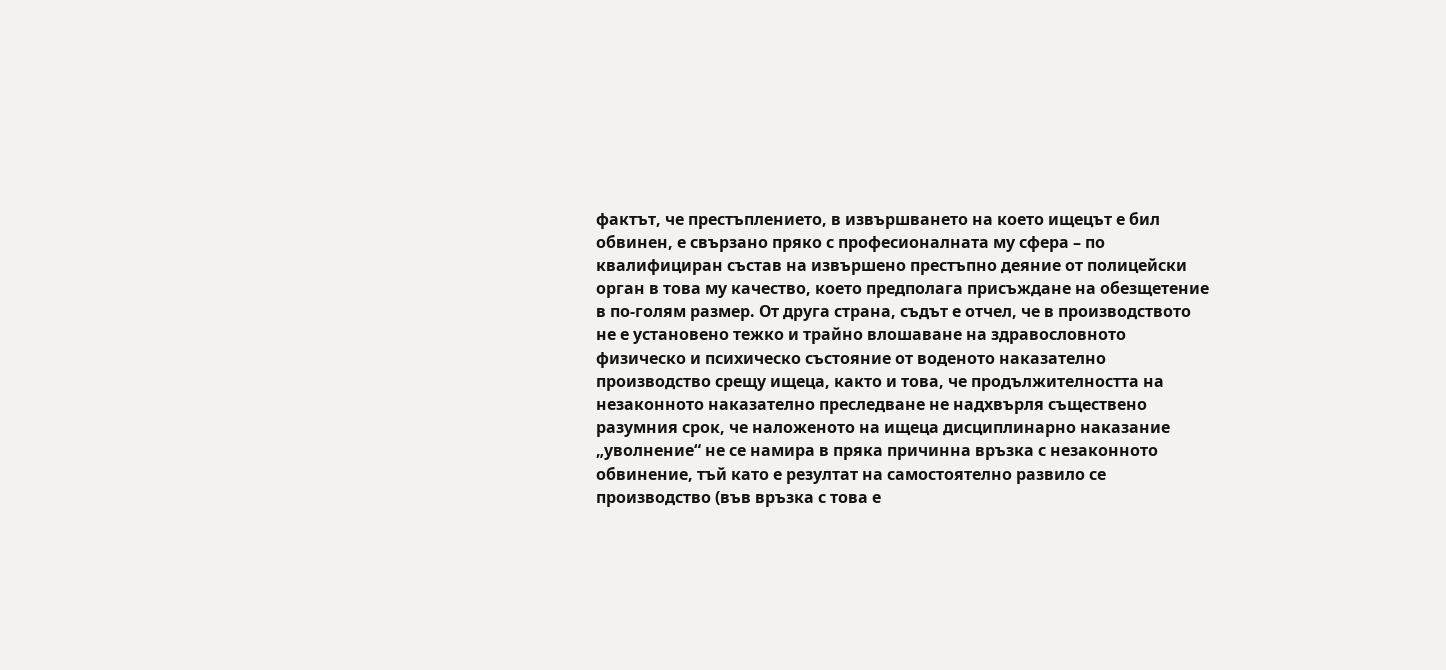фактът, че престъплението, в извършването на което ищецът е бил обвинен, е свързано пряко с професионалната му сфера – по квалифициран състав на извършено престъпно деяние от полицейски орган в това му качество, което предполага присъждане на обезщетение в по-голям размер. От друга страна, съдът е отчел, че в производството не е установено тежко и трайно влошаване на здравословното физическо и психическо състояние от воденото наказателно производство срещу ищеца, както и това, че продължителността на незаконното наказателно преследване не надхвърля съществено разумния срок, че наложеното на ищеца дисциплинарно наказание „уволнение“ не се намира в пряка причинна връзка с незаконното обвинение, тъй като е резултат на самостоятелно развило се производство (във връзка с това е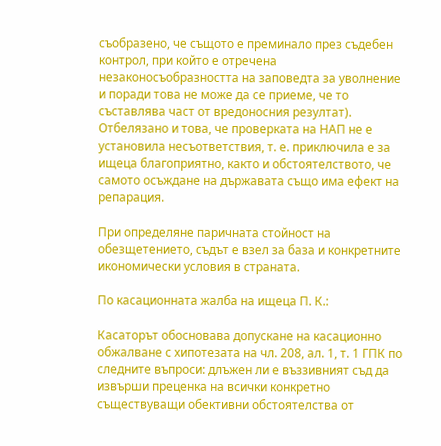съобразено, че същото е преминало през съдебен контрол, при който е отречена незаконосъобразността на заповедта за уволнение и поради това не може да се приеме, че то съставлява част от вредоносния резултат). Отбелязано и това, че проверката на НАП не е установила несъответствия, т. е. приключила е за ищеца благоприятно, както и обстоятелството, че самото осъждане на държавата също има ефект на репарация.

При определяне паричната стойност на обезщетението, съдът е взел за база и конкретните икономически условия в страната.

По касационната жалба на ищеца П. К.:

Касаторът обосновава допускане на касационно обжалване с хипотезата на чл. 208, ал. 1, т. 1 ГПК по следните въпроси: длъжен ли е въззивният съд да извърши преценка на всички конкретно съществуващи обективни обстоятелства от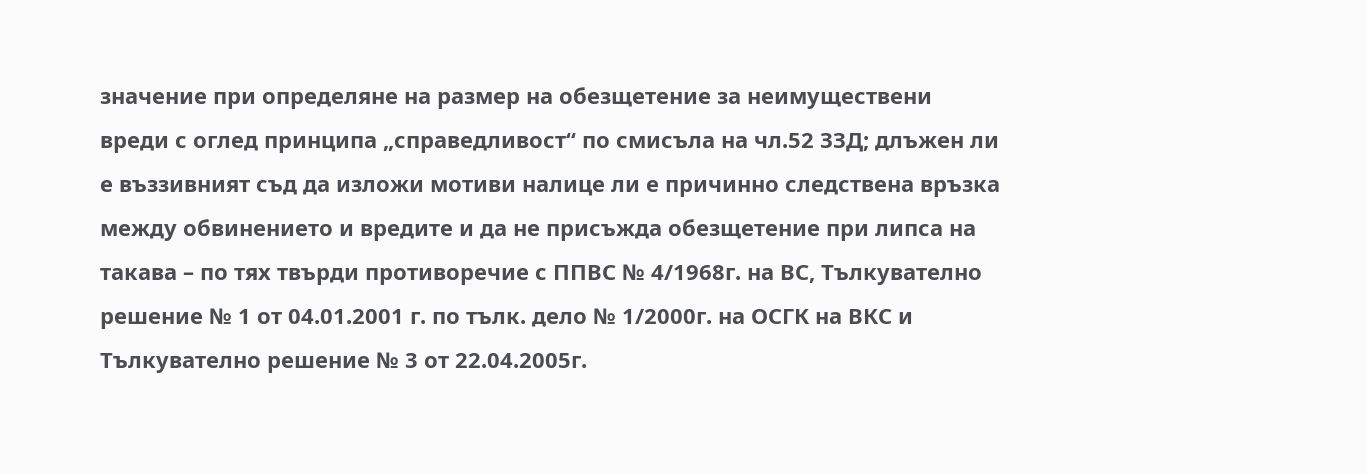значение при определяне на размер на обезщетение за неимуществени вреди с оглед принципа „справедливост“ по смисъла на чл.52 ЗЗД; длъжен ли е въззивният съд да изложи мотиви налице ли е причинно следствена връзка между обвинението и вредите и да не присъжда обезщетение при липса на такава – по тях твърди противоречие с ППВС № 4/1968г. на ВС, Тълкувателно решение № 1 от 04.01.2001 г. по тълк. дело № 1/2000г. на ОСГК на ВКС и Тълкувателно решение № 3 от 22.04.2005г.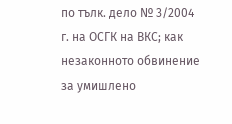по тълк. дело № 3/2004 г. на ОСГК на ВКС; как незаконното обвинение за умишлено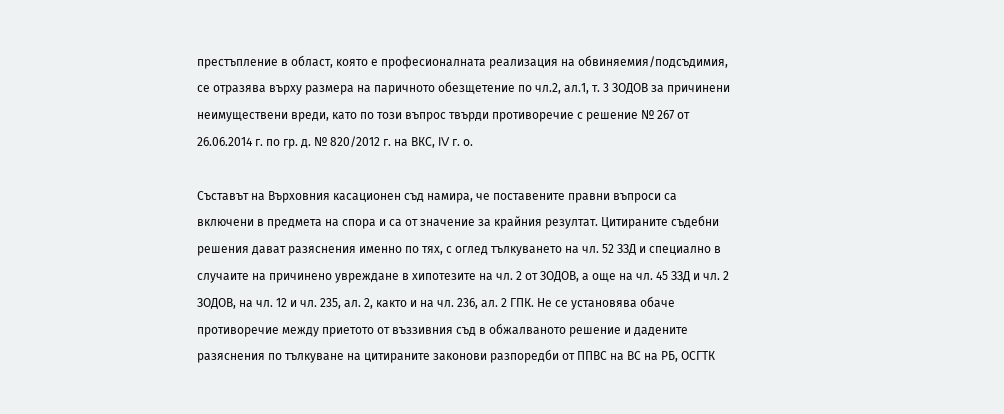престъпление в област, която е професионалната реализация на обвиняемия/подсъдимия, се отразява върху размера на паричното обезщетение по чл.2, ал.1, т. 3 ЗОДОВ за причинени неимуществени вреди, като по този въпрос твърди противоречие с решение № 267 от 26.06.2014 г. по гр. д. № 820/2012 г. на ВКС, IV г. о.

Съставът на Върховния касационен съд намира, че поставените правни въпроси са включени в предмета на спора и са от значение за крайния резултат. Цитираните съдебни решения дават разяснения именно по тях, с оглед тълкуването на чл. 52 ЗЗД и специално в случаите на причинено увреждане в хипотезите на чл. 2 от ЗОДОВ, а още на чл. 45 ЗЗД и чл. 2 ЗОДОВ, на чл. 12 и чл. 235, ал. 2, както и на чл. 236, ал. 2 ГПК. Не се установява обаче противоречие между приетото от въззивния съд в обжалваното решение и дадените разяснения по тълкуване на цитираните законови разпоредби от ППВС на ВС на РБ, ОСГТК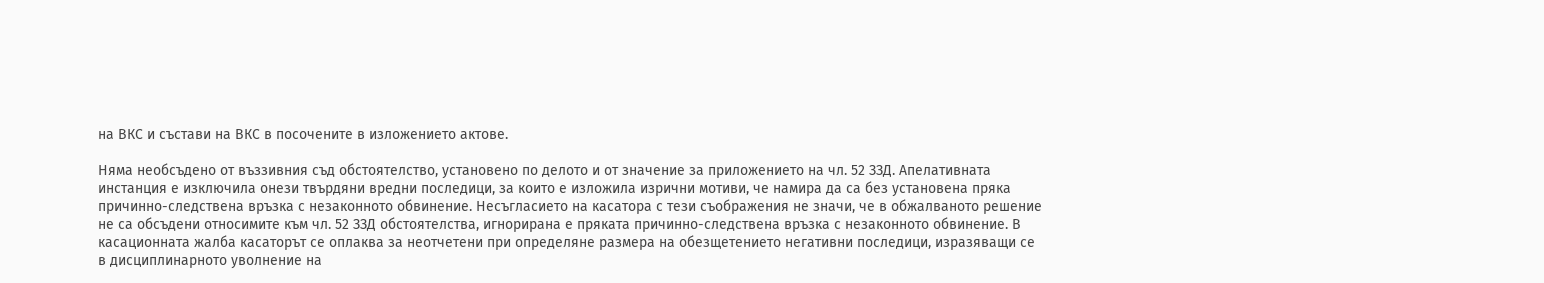на ВКС и състави на ВКС в посочените в изложението актове.

Няма необсъдено от въззивния съд обстоятелство, установено по делото и от значение за приложението на чл. 52 ЗЗД. Апелативната инстанция е изключила онези твърдяни вредни последици, за които е изложила изрични мотиви, че намира да са без установена пряка причинно-следствена връзка с незаконното обвинение. Несъгласието на касатора с тези съображения не значи, че в обжалваното решение не са обсъдени относимите към чл. 52 ЗЗД обстоятелства, игнорирана е пряката причинно-следствена връзка с незаконното обвинение. В касационната жалба касаторът се оплаква за неотчетени при определяне размера на обезщетението негативни последици, изразяващи се в дисциплинарното уволнение на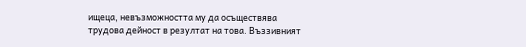ищеца, невъзможността му да осъществява трудова дейност в резултат на това. Въззивният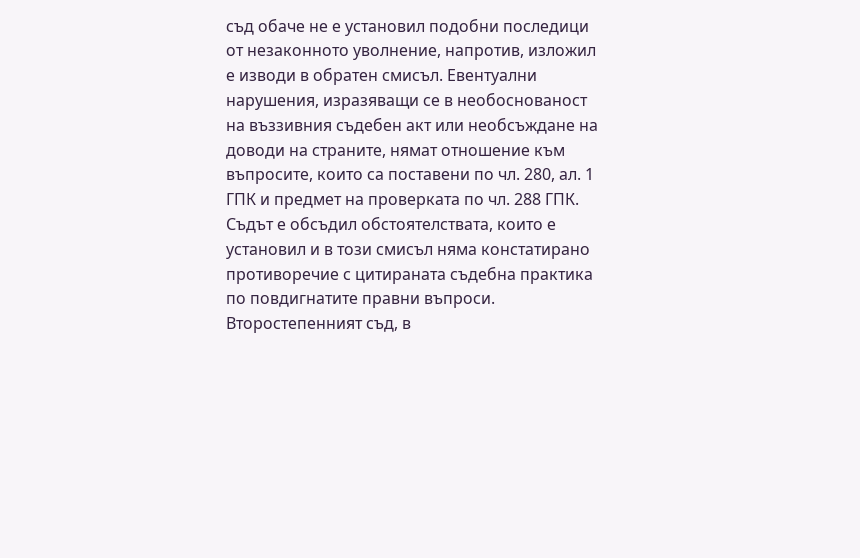съд обаче не е установил подобни последици от незаконното уволнение, напротив, изложил е изводи в обратен смисъл. Евентуални нарушения, изразяващи се в необоснованост на въззивния съдебен акт или необсъждане на доводи на страните, нямат отношение към въпросите, които са поставени по чл. 280, ал. 1 ГПК и предмет на проверката по чл. 288 ГПК. Съдът е обсъдил обстоятелствата, които е установил и в този смисъл няма констатирано противоречие с цитираната съдебна практика по повдигнатите правни въпроси. Второстепенният съд, в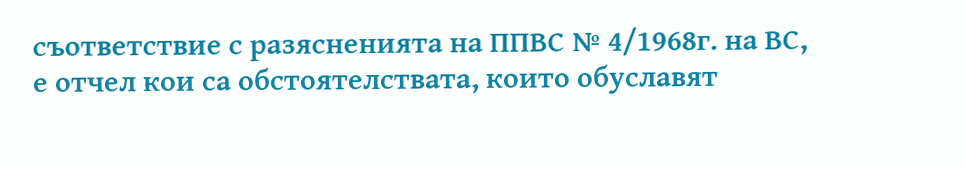съответствие с разясненията на ППВС № 4/1968г. на ВС, е отчел кои са обстоятелствата, които обуславят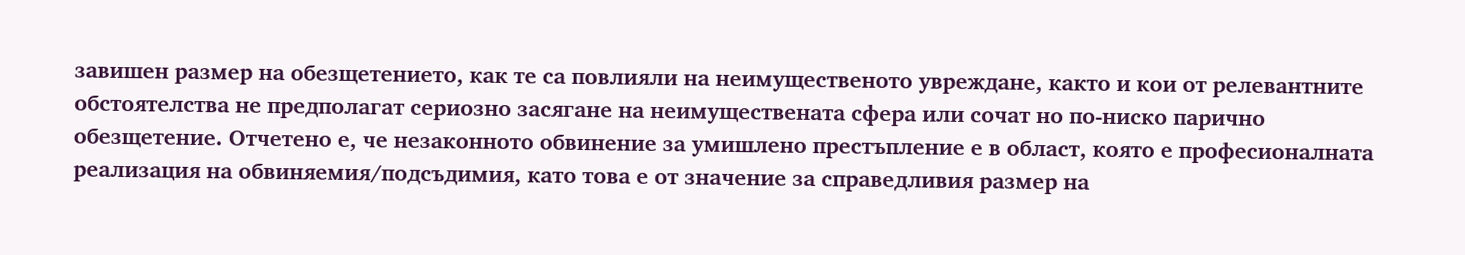завишен размер на обезщетението, как те са повлияли на неимущественото увреждане, както и кои от релевантните обстоятелства не предполагат сериозно засягане на неимуществената сфера или сочат но по-ниско парично обезщетение. Отчетено е, че незаконното обвинение за умишлено престъпление е в област, която е професионалната реализация на обвиняемия/подсъдимия, като това е от значение за справедливия размер на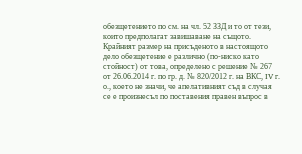обезщетението по см. на чл. 52 ЗЗД и то от тези, които предполагат завишаване на същото. Крайният размер на присъденото в настоящото дело обезщетение е различно (по-ниско като стойност) от това, определено с решение № 267 от 26.06.2014 г. по гр. д. № 820/2012 г. на ВКС, IV г. о., което не значи, че апелативният съд в случая се е произнесъл по поставения правен въпрос в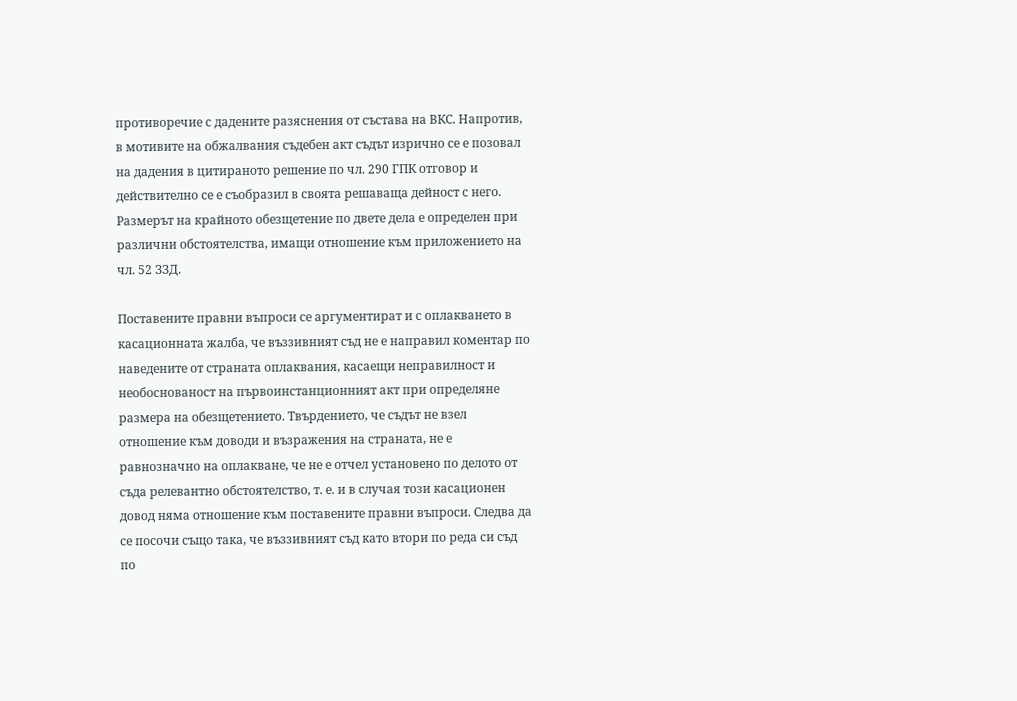противоречие с дадените разяснения от състава на ВКС. Напротив, в мотивите на обжалвания съдебен акт съдът изрично се е позовал на дадения в цитираното решение по чл. 290 ГПК отговор и действително се е съобразил в своята решаваща дейност с него. Размерът на крайното обезщетение по двете дела е определен при различни обстоятелства, имащи отношение към приложението на чл. 52 ЗЗД.

Поставените правни въпроси се аргументират и с оплакването в касационната жалба, че въззивният съд не е направил коментар по наведените от страната оплаквания, касаещи неправилност и необоснованост на първоинстанционният акт при определяне размера на обезщетението. Твърдението, че съдът не взел отношение към доводи и възражения на страната, не е равнозначно на оплакване, че не е отчел установено по делото от съда релевантно обстоятелство, т. е. и в случая този касационен довод няма отношение към поставените правни въпроси. Следва да се посочи също така, че въззивният съд като втори по реда си съд по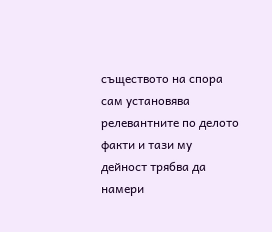съществото на спора сам установява релевантните по делото факти и тази му дейност трябва да намери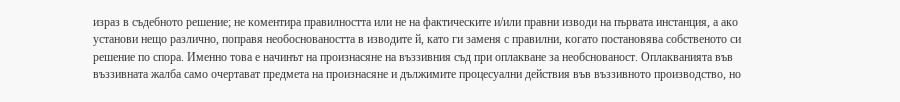израз в съдебното решение; не коментира правилността или не на фактическите и/или правни изводи на първата инстанция, а ако установи нещо различно, поправя необосноваността в изводите й, като ги заменя с правилни, когато постановява собственото си решение по спора. Именно това е начинът на произнасяне на въззивния съд при оплакване за необснованост. Оплакванията във въззивната жалба само очертават предмета на произнасяне и дължимите процесуални действия във въззивното производство, но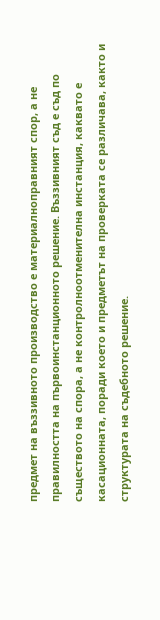предмет на въззивното производство е материалноправният спор, а не правилността на първоинстанционното решение. Въззивният съд е съд по съществото на спора, а не контролноотменителна инстанция, каквато е касационната, поради което и предметът на проверката се различава, както и структурата на съдебното решение.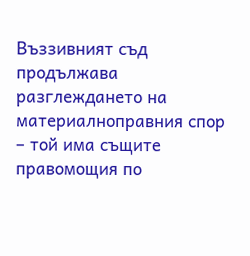Въззивният съд продължава разглеждането на материалноправния спор – той има същите правомощия по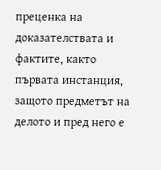преценка на доказателствата и фактите, както първата инстанция, защото предметът на делото и пред него е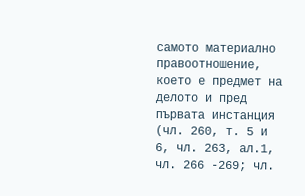самото материално правоотношение, което е предмет на делото и пред първата инстанция (чл. 260, т. 5 и 6, чл. 263, ал.1, чл. 266 -269; чл.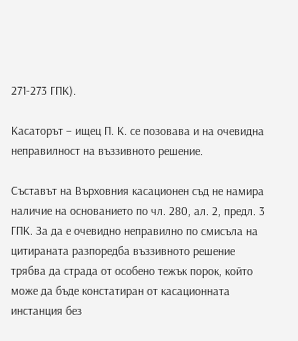271-273 ГПК).

Касаторът – ищец П. К. се позовава и на очевидна неправилност на въззивното решение.

Съставът на Върховния касационен съд не намира наличие на основанието по чл. 280, ал. 2, предл. 3 ГПК. За да е очевидно неправилно по смисъла на цитираната разпоредба въззивното решение трябва да страда от особено тежък порок, който може да бъде констатиран от касационната инстанция без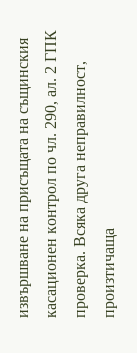извършване на присъщата на същинския касационен контрол по чл. 290, ал. 2 ГПК проверка. Всяка друга неправилност, произтичаща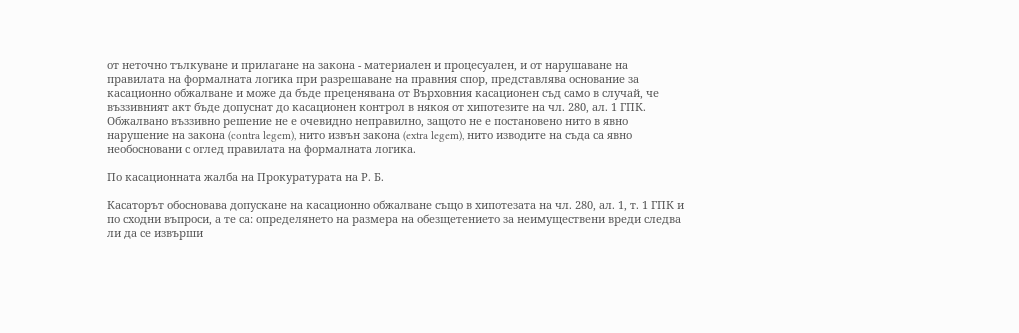от неточно тълкуване и прилагане на закона - материален и процесуален, и от нарушаване на правилата на формалната логика при разрешаване на правния спор, представлява основание за касационно обжалване и може да бъде преценявана от Върховния касационен съд само в случай, че въззивният акт бъде допуснат до касационен контрол в някоя от хипотезите на чл. 280, ал. 1 ГПК. Обжалвано въззивно решение не е очевидно неправилно, защото не е постановено нито в явно нарушение на закона (contra legem), нито извън закона (extra legem), нито изводите на съда са явно необосновани с оглед правилата на формалната логика.

По касационната жалба на Прокуратурата на Р. Б.

Касаторът обосновава допускане на касационно обжалване също в хипотезата на чл. 280, ал. 1, т. 1 ГПК и по сходни въпроси, а те са: определянето на размера на обезщетението за неимуществени вреди следва ли да се извърши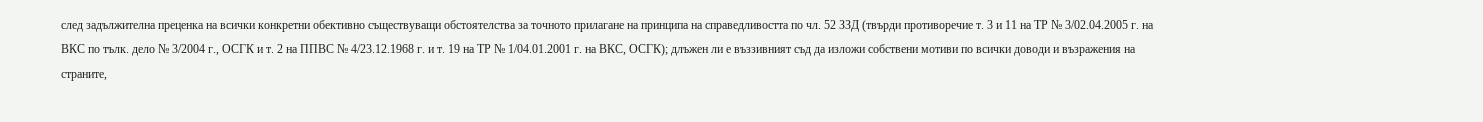след задължителна преценка на всички конкретни обективно съществуващи обстоятелства за точното прилагане на принципа на справедливостта по чл. 52 ЗЗД (твърди противоречие т. 3 и 11 на ТР № 3/02.04.2005 г. на ВКС по тълк. дело № 3/2004 г., ОСГК и т. 2 на ППВС № 4/23.12.1968 г. и т. 19 на ТР № 1/04.01.2001 г. на ВКС, ОСГК); длъжен ли е въззивният съд да изложи собствени мотиви по всички доводи и възражения на страните,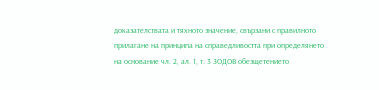доказателствата и тяхното значение, свързани с правилното прилагане на принципа на справедливостта при определянето на основание чл. 2, ал. 1, т. 3 ЗОДОВ обезщетението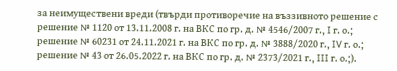за неимуществени вреди (твърди противоречие на въззивното решение с решение № 1120 от 13.11.2008 г. на ВКС по гр. д. № 4546/2007 г., I г. о.; решение № 60231 от 24.11.2021 г. на ВКС по гр. д. № 3888/2020 г., IV г. о.; решение № 43 от 26.05.2022 г. на ВКС по гр. д. № 2373/2021 г., III г. о.;).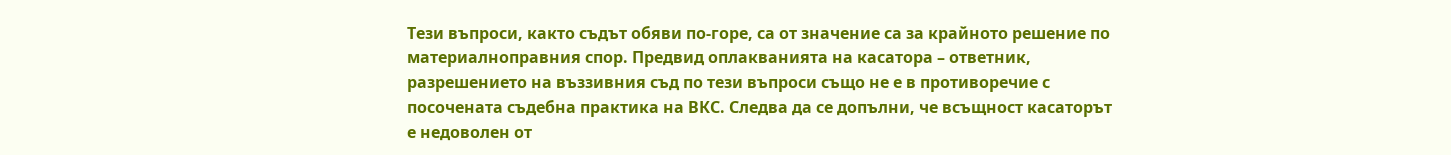Тези въпроси, както съдът обяви по-горе, са от значение са за крайното решение по материалноправния спор. Предвид оплакванията на касатора – ответник, разрешението на въззивния съд по тези въпроси също не е в противоречие с посочената съдебна практика на ВКС. Следва да се допълни, че всъщност касаторът е недоволен от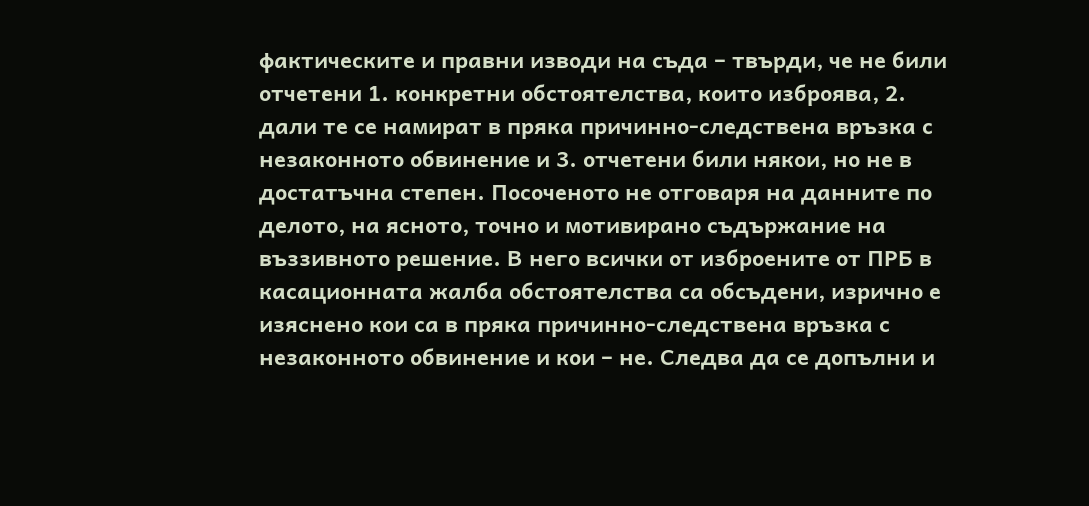фактическите и правни изводи на съда – твърди, че не били отчетени 1. конкретни обстоятелства, които изброява, 2. дали те се намират в пряка причинно-следствена връзка с незаконното обвинение и 3. отчетени били някои, но не в достатъчна степен. Посоченото не отговаря на данните по делото, на ясното, точно и мотивирано съдържание на въззивното решение. В него всички от изброените от ПРБ в касационната жалба обстоятелства са обсъдени, изрично е изяснено кои са в пряка причинно-следствена връзка с незаконното обвинение и кои – не. Следва да се допълни и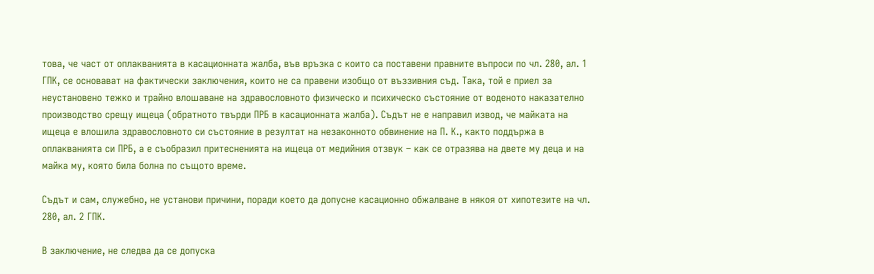това, че част от оплакванията в касационната жалба, във връзка с които са поставени правните въпроси по чл. 280, ал. 1 ГПК, се основават на фактически заключения, които не са правени изобщо от въззивния съд. Така, той е приел за неустановено тежко и трайно влошаване на здравословното физическо и психическо състояние от воденото наказателно производство срещу ищеца (обратното твърди ПРБ в касационната жалба). Съдът не е направил извод, че майката на ищеца е влошила здравословното си състояние в резултат на незаконното обвинение на П. К., както поддържа в оплакванията си ПРБ, а е съобразил притесненията на ищеца от медийния отзвук – как се отразява на двете му деца и на майка му, която била болна по същото време.

Съдът и сам, служебно, не установи причини, поради което да допусне касационно обжалване в някоя от хипотезите на чл. 280, ал. 2 ГПК.

В заключение, не следва да се допуска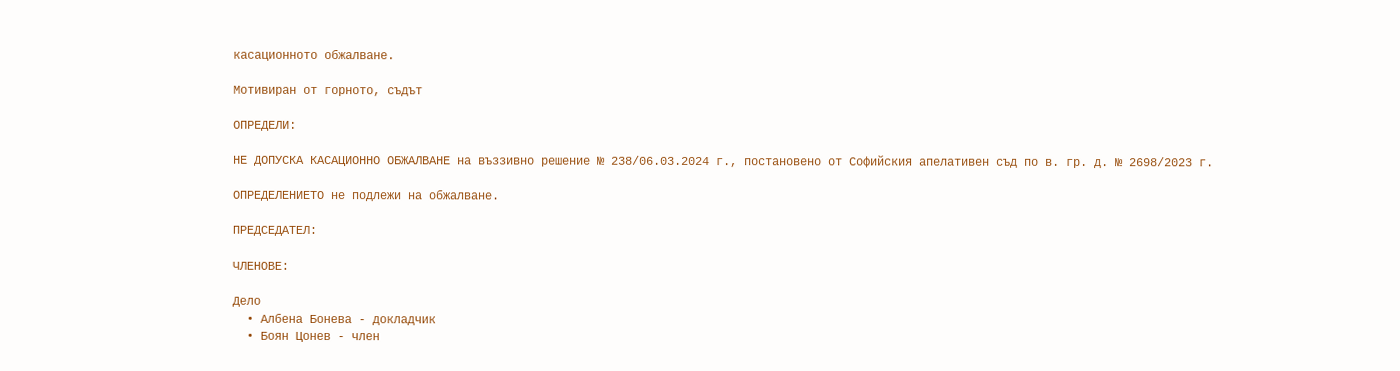касационното обжалване.

Мотивиран от горното, съдът

ОПРЕДЕЛИ:

НЕ ДОПУСКА КАСАЦИОННО ОБЖАЛВАНЕ на въззивно решение № 238/06.03.2024 г., постановено от Софийския апелативен съд по в. гр. д. № 2698/2023 г.

ОПРЕДЕЛЕНИЕТО не подлежи на обжалване.

ПРЕДСЕДАТЕЛ:

ЧЛЕНОВЕ:

Дело
  • Албена Бонева - докладчик
  • Боян Цонев - член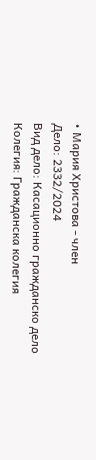• Мария Христова - член
Дело: 2332/2024
Вид дело: Касационно гражданско дело
Колегия: Гражданска колегия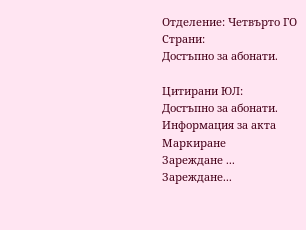Отделение: Четвърто ГО
Страни:
Достъпно за абонати.

Цитирани ЮЛ:
Достъпно за абонати.
Информация за акта
Маркиране
Зареждане ...
Зареждане...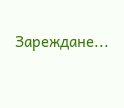Зареждане...